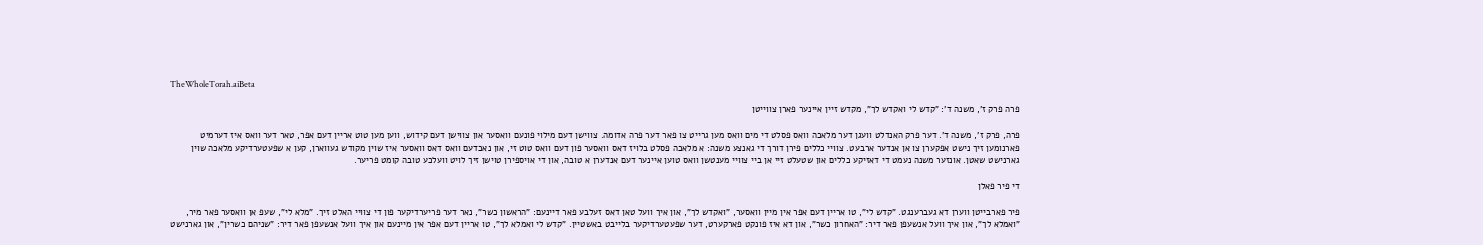TheWholeTorah.aiBeta

פרה פרק ז', משנה ד': "קדש לי ואקדש לך", מקדש זיין איינער פארן צווייטן

פרה, פרק ז', משנה ד'. דער פרק האנדלט וועגן דער מלאכה וואס פסלט די מים וואס מען גרייט צו פאר דער פרה אדומה. צווישן דעם מילוי פונעם וואסער און צווישן דעם קידוש, ווען מען טוט אריין דעם אפר, טאר דער וואס איז דערמיט פארנומען זיך נישט אפקערן צו אן אנדער ארבעט. צוויי כללים פירן דורך די גאנצע משנה: א מלאכה פסלט בלויז דאס וואסער פון דעם וואס טוט זי, און נאכדעם וואס דאס וואסער איז שוין מקודש געווארן, קען א שפעטערדיקע מלאכה שוין גארנישט שאטן. אונזער משנה נעמט די דאזיקע כללים און שטעלט זיי אן ביי צוויי מענטשן וואס טוען איינער דעם אנדערן א טובה, און די אויספירן טוישן זיך לויט וועלכע טובה קומט פריער.

די פיר פאלן

פיר פארבייטן ווערן דא געברענגט. "קדש לי", טו אריין דעם אפר אין מיין וואסער, "ואקדש לך", און איך וועל טאן דאס זעלבע פאר דיינעם: "הראשון כשר", נאר דער פריערדיקער פון די צוויי האלט זיך. "מלא לי", שעפ אן וואסער פאר מיר, "ואמלא לך", און איך וועל אנשעפן פאר דיר: "האחרון כשר", און דא איז פונקט פארקערט, דער שפעטערדיקער בלייבט באשטיין. "קדש לי ואמלא לך", טו אריין דעם אפר אין מיינעם און איך וועל אנשעפן פאר דיר: "שניהם כשרין", און גארנישט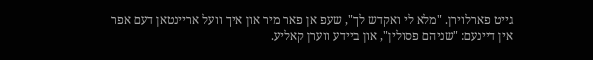גייט פארלוירן. "מלא לי ואקדש לך", שעפ אן פאר מיר און איך וועל אריינטאן דעם אפר אין דיינעם: "שניהם פסולין", און ביידע ווערן קאליע.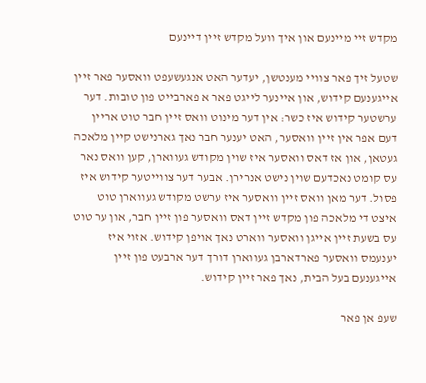מקדש זיי מיינעם און איך וועל מקדש זיין דיינעם

שטעל זיך פאר צוויי מענטשן, יעדער האט אנגעשעפט וואסער פאר זיין אייגענעם קידוש, און איינער לייגט פאר א פארבייט פון טובות. דער ערשטער קידוש איז כשר: אין דער מינוט וואס זיין חבר טוט אריין דעם אפר אין זיין וואסער, האט יענער חבר נאך גארנישט קיין מלאכה געטאן, און אז דאס וואסער איז שוין מקודש געווארן, קען וואס נאר עס קומט נאכדעם שוין נישט אנרירן. אבער דער צווייטער קידוש איז פסול. דער מאן וואס זיין וואסער איז ערשט מקודש געווארן טוט איצט די מלאכה פון מקדש זיין דאס וואסער פון זיין חבר, און ער טוט עס בשעת זיין אייגן וואסער ווארט נאך אויפן קידוש. אזוי איז יענעמס וואסער פארדארבן געווארן דורך דער ארבעט פון זיין אייגענעם בעל הבית, נאך פאר זיין קידוש.

שעפ אן פאר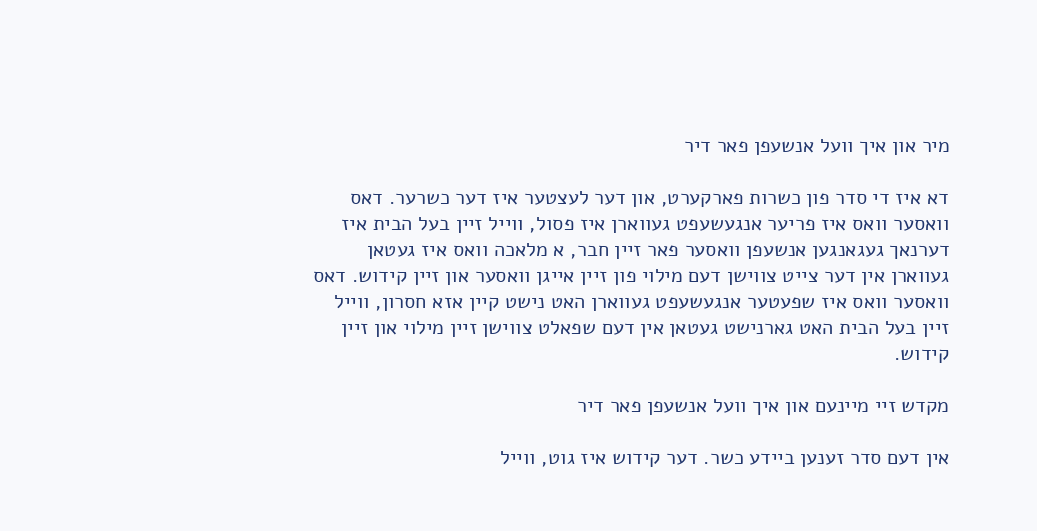מיר און איך וועל אנשעפן פאר דיר

דא איז די סדר פון כשרות פארקערט, און דער לעצטער איז דער כשרער. דאס וואסער וואס איז פריער אנגעשעפט געווארן איז פסול, ווייל זיין בעל הבית איז דערנאך געגאנגען אנשעפן וואסער פאר זיין חבר, א מלאכה וואס איז געטאן געווארן אין דער צייט צווישן דעם מילוי פון זיין אייגן וואסער און זיין קידוש. דאס וואסער וואס איז שפעטער אנגעשעפט געווארן האט נישט קיין אזא חסרון, ווייל זיין בעל הבית האט גארנישט געטאן אין דעם שפאלט צווישן זיין מילוי און זיין קידוש.

מקדש זיי מיינעם און איך וועל אנשעפן פאר דיר

אין דעם סדר זענען ביידע כשר. דער קידוש איז גוט, ווייל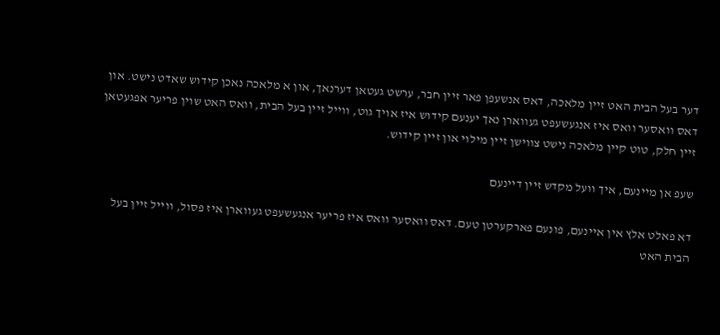דער בעל הבית האט זיין מלאכה, דאס אנשעפן פאר זיין חבר, ערשט געטאן דערנאך, און א מלאכה נאכן קידוש שאדט נישט. און דאס וואסער וואס איז אנגעשעפט געווארן נאך יענעם קידוש איז אויך גוט, ווייל זיין בעל הבית, וואס האט שוין פריער אפגעטאן זיין חלק, טוט קיין מלאכה נישט צווישן זיין מילוי און זיין קידוש.

שעפ אן מיינעם, איך וועל מקדש זיין דיינעם

דא פאלט אלץ אין איינעם, פונעם פארקערטן טעם. דאס וואסער וואס איז פריער אנגעשעפט געווארן איז פסול, ווייל זיין בעל הבית האט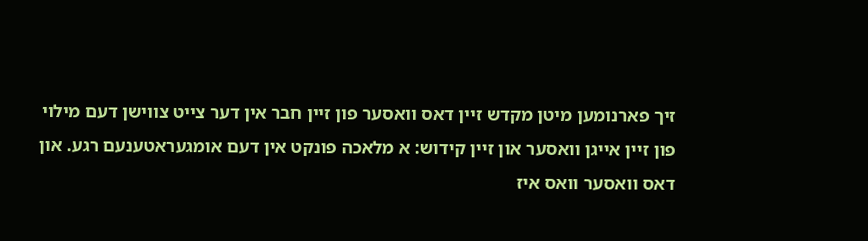זיך פארנומען מיטן מקדש זיין דאס וואסער פון זיין חבר אין דער צייט צווישן דעם מילוי פון זיין אייגן וואסער און זיין קידוש: א מלאכה פונקט אין דעם אומגעראטענעם רגע. און דאס וואסער וואס איז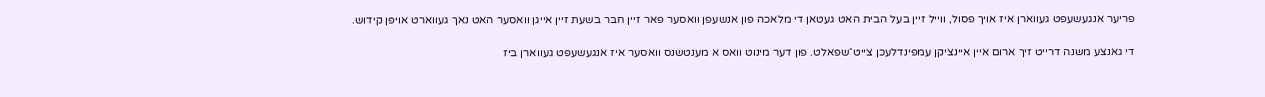פריער אנגעשעפט געווארן איז אויך פסול, ווייל זיין בעל הבית האט געטאן די מלאכה פון אנשעפן וואסער פאר זיין חבר בשעת זיין אייגן וואסער האט נאך געווארט אויפן קידוש.

די גאנצע משנה דרייט זיך ארום איין איינציקן עמפינדלעכן צייט־שפאלט. פון דער מינוט וואס א מענטשנס וואסער איז אנגעשעפט געווארן ביז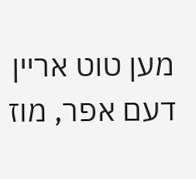מען טוט אריין דעם אפר, מוז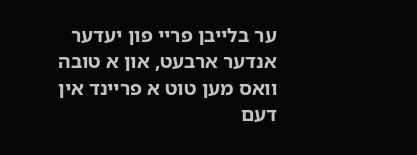ער בלייבן פריי פון יעדער אנדער ארבעט, און א טובה וואס מען טוט א פריינד אין דעם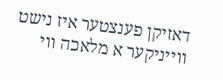דאזיקן פענצטער איז נישט ווייניקער א מלאכה ווי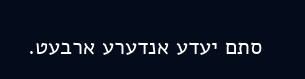סתם יעדע אנדערע ארבעט.